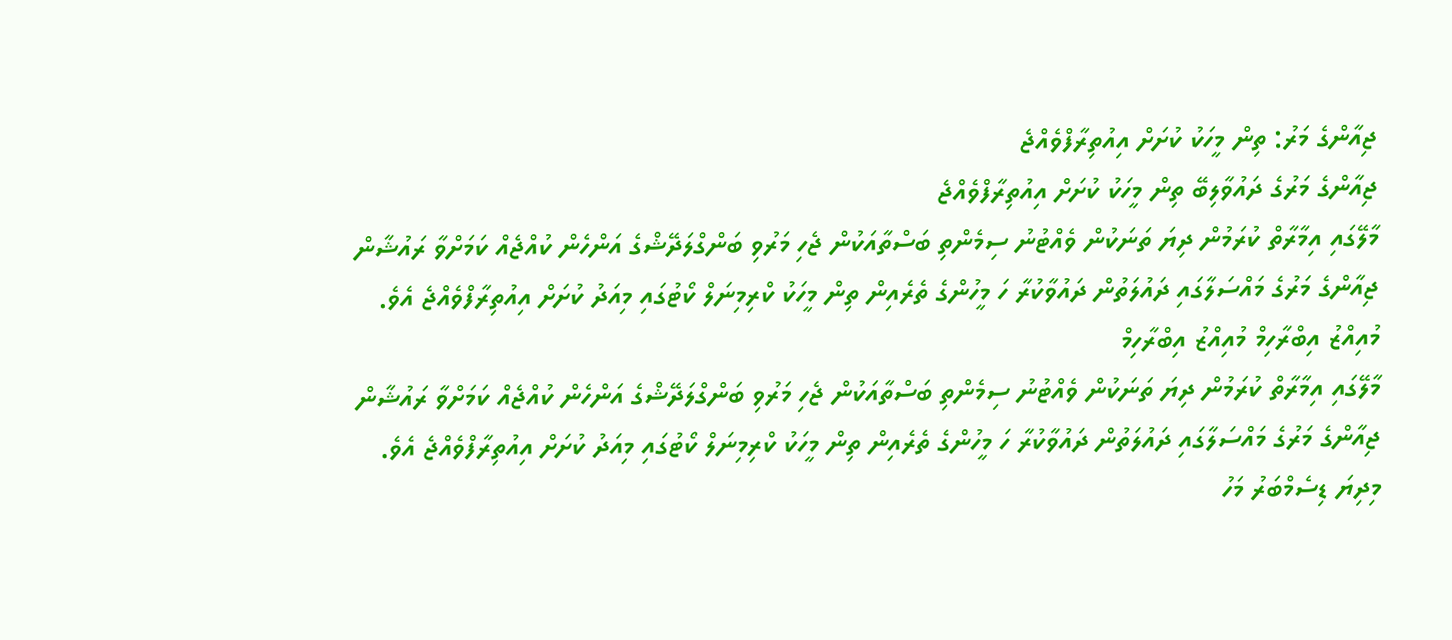ޖިއާންގެ މަރު: ތިން މީހަކު ކުށަށް އިއުތިރާފްވެއްޖެ
ޖިއާންގެ މަރުގެ ދައުވާލިބޭ ތިން މީހަކު ކުށަށް އިއުތިރާފްވެއްޖެ
މާލޭގައި އިމާރާތް ކުރަމުން ދިޔަ ތަނަކުން ވެއްޓުނު ސިމެންތި ބަސްތާއަކުން ޖެހި މަރުވި ބަންގްލަދޭޝްގެ އަންހެން ކުއްޖެއް ކަމަށްވާ ރައުޝާން ޖިއާންގެ މަރުގެ މައްސަލާގައި ދައުލަތުން ދައުވާކުރާ ހަ މީހުންގެ ތެރެއިން ތިން މީހަކު ކްރިމިނަލް ކޯޓުގައި މިއަދު ކުށަށް އިއުތިރާފްވެއްޖެ އެވެ.
މުއިއްޒު އިބްރާހިމް މުއިއްޒު އިބްރާހިމް
މާލޭގައި އިމާރާތް ކުރަމުން ދިޔަ ތަނަކުން ވެއްޓުނު ސިމެންތި ބަސްތާއަކުން ޖެހި މަރުވި ބަންގްލަދޭޝްގެ އަންހެން ކުއްޖެއް ކަމަށްވާ ރައުޝާން ޖިއާންގެ މަރުގެ މައްސަލާގައި ދައުލަތުން ދައުވާކުރާ ހަ މީހުންގެ ތެރެއިން ތިން މީހަކު ކްރިމިނަލް ކޯޓުގައި މިއަދު ކުށަށް އިއުތިރާފްވެއްޖެ އެވެ.
މިދިޔަ ޑިސެމްބަރު މަހު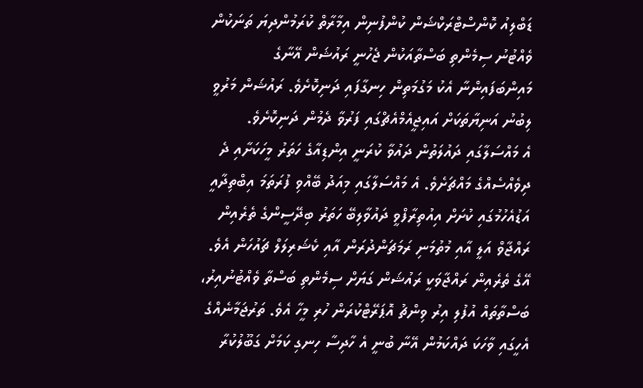ޑަބްލިއު ކޮންސްޓްރަކްޝަން ކުންފުނިން އިމާރާތް ކުރަމުންދިޔަ ތަނަކުން ވެއްޓުނު ސިމެންތި ބަސްތާއަކުން ޖެހުނީ ރައުޝަން އޭނާގެ މައިންބަފައިންނާ އެކު މަގުމަތިން ހިނގާފައި ދަނިކޮށެވެ. ރައުޝަން މަރުވީ ލިބުނު އަނިޔާތަކަށް އައިޖީއެމްއެޗްގައި ފަރުވާ ދެމުން ދަނިކޮށެވެ.
އެ މައްސަލާގައި ދައުލަތުން ދައުވާ ކުރަނީ އިންޑިއާގެ ހަތަރު މީހަކަށާއި ދެ ދިވެއްސެއްގެ މައްޗަށެވެ. އެ މައްސަލާގައި މިއަދު ބޭއްވި ފުރަތަމަ އިބްތިދާއީ އަޑުއެހުމުގައި ކުށަށް އިއުތިރާފްވީ ދައުވާލިބޭ ހަތަރު ބިދޭސީންގެ ތެރެއިން ރައްޖާވް އަލީ އާއި މުތުމަނި ރަމަޗަންދުރަން އާއި ކެޝަރިލަލް ޗައުހަން އެވެ.
އޭގެ ތެރެއިން ރައްޖާވަކީ ރައުޝަން ގަޔަށް ސިމެންތި ބަސްތާ ވެއްޓުނުއިރު، ބަސްތާތައް އުފުލި އިރު ވިންޗު އޮޕަރޭޓްކުރަން ހުރި މީހާ އެވެ. ތަރުޖަމާނެއްގެ އެހީގައި ވާހަކަ ދައްކަމުން އޭނާ ބުނީ އެ ހާދިސާ ހިނގި ކަމަށް ގަބޫލުކުރާ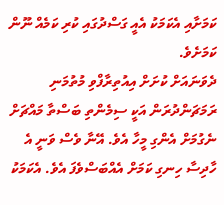ކަމަށާއި އެކަމަކު އެއީ ގަސްދުގައި ކުރި ކަމެއް ނޫން ކަމަށެވެ.
ދެވަނައަށް ކުށަށް އިއުތިރާފްވި މުތުމަނި ރަމަޗަންދުރަން އަކީ ސިމެންތި ބަސްތާ މައްޗަށް ނެގުމަށް އެންގި މީހާ އެވެ. އޭނާ ވެސް ވަނީ އެ ހާދިސާ ހިނގި ކަމަށް އެއްބަސްވެފަ އެވެ. އެކަމަކު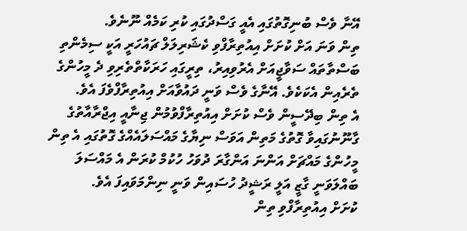އޭނާ ވެސް ބުނިގޮތުގައި އެއީ ގަސްދުގައި ކުރި ކަމެއް ނޫނެވެ.
ތިން ވަނަ އަށް ކުށަށް އިއުތިރާފްވި ކެޝަރިލަލް ޗައުހަރީ އަކީ ސިމެންތި ބަސްތާތައް ސަވާޖީއަށް އެރުވިއިރު، ތިރީގައި ހަރަކާތްތެރިވި ދެ މީހުންގެ ތެރެއިން އެކަކެވެ. އޭނާގެ ވެސް ވަނީ ދައުވާއަށް އިއުތިރާފްވެފަ އެވެ.
އެ ތިން ބިދޭސީން ވެސް ކުށަށް އިއުތިރާފްވުމުން ޖިނާއީ އިޖްރާއާތުގެ ގާނޫނުގައިވާ ގޮތުގެ މަތިން އަވަސް ނިޔާގެ މައްސަލައެއްގެ ގޮތުގައި އެ ތިން މީހުންގެ މައްޗަށް އަންނަ އަންގާރަ ދުވަހު ހުކުމް ކުރަން އެ މައްސަލަ ބައްލަވަނީ ގާޒީ އަލީ ރަޝީދު ހުސައިން ވަނީ ނިންމަވައިފަ އެވެ.
ކުށަށް އިއުތިރާފްވި ތިން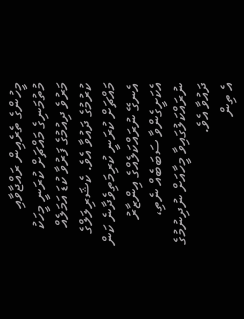މީހުންގެ ތެރެއިން ރައްޖާވާއި މުތުމަނިގެ މައްޗަށް ކުރަނީ މީހަކު މަރުވެ ދިއުމުގެ ފަރުވާ ކުޑަ އަމަލެއް ކުރުމުގެ ދައުވާ އެވެ. ކެޝަރިލަލްގެ މައްޗަށް ކުރަނީ ކުރިމަތިވެދާނެ ކަން އެނގޭ ނުރައްކަލެއްގެ އިންޒާރު އެކަށީގެންވާ ސަބަބެއް ނެތި، ނުރައްކަލުގައިވާ މީހާއަށް ނުދިނުމުގެ ދައުވާ އެވެ.
އެ ތިން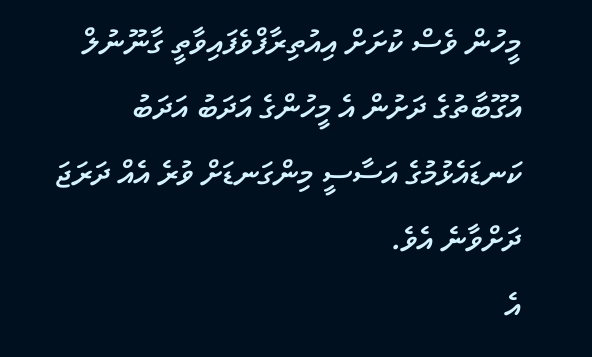މީހުން ވެސް ކުށަށް އިއުތިރާފްވެފައިވާތީ ގާނޫނުލް އުގޫބާތުގެ ދަށުން އެ މީހުންގެ އަދަބު އަދަބު ކަނޑައެޅުމުގެ އަސާސީ މިންގަނޑަށް ވުރެ އެއް ދަރަޖަ ދަށްވާނެ އެވެ.
އެ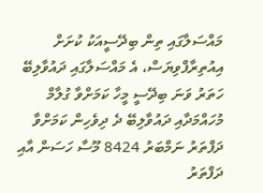މައްސަލާގައި ތިން ބިދޭސީއަކު ކުށަށް އިއުތިރާފްވިޔަސް، އެ މައްސަލާގައި ދައުވާލިބޭ ހަތަރު ވަނަ ބިދޭސީ މީހާ ކަމަށްވާ ގުލާމް މުހައްމަދާއި ދައުވާލިބޭ ދެ ދިވެހިން ކަމަށްވާ ދަފްތަރު ނަމްބަރު 8424 މޫސާ ހަސަން އާއި ދަފްތަރު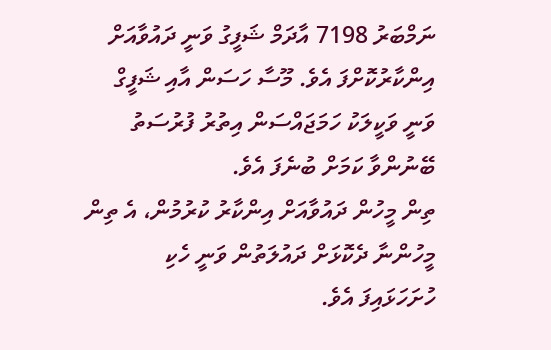ނަމްބަރު 7198 އާދަމް ޝަފީގު ވަނީ ދައުވާއަށް އިންކާރުކޮށްފަ އެވެ. މޫސާ ހަސަން އާއި ޝަފީގް ވަނީ ވަކީލަކު ހަމަޖައްސަން އިތުރު ފުރުސަތު ބޭނުންވާ ކަމަށް ބުނެފަ އެވެ.
ތިން މީހުން ދައުވާއަށް އިންކާރު ކުރުމުން، އެ ތިން މީހުންނާ ދެކޮޅަށް ދައުލަތުން ވަނީ ހެކި ހުށަހަޅައިފަ އެވެ.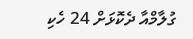ގުލާމްއާ ދެކޮޅަށް 24 ހެކި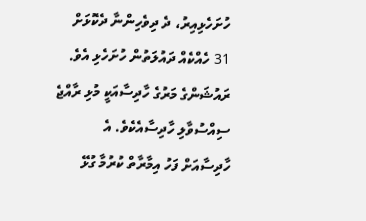ހުށަހެޅިއިރު، ދެ ދިވެހިންނާ ދެކޮޅަށް 31 ހެއްކެއް ދައުލަތުން ހުށަހެޅި އެވެ.
ރައުޝަންގެ މަރުގެ ހާދިސާއަކީ މުޅި ރާއްޖެ ސިއްސުވާލި ހާދިސާއެކެވެ. އެ ހާދިސާއަށް ފަހު އިމާރާތް ކުރުމާ ގުޅޭ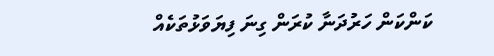ކަންކަން ހަރުދަނާ ކުރަން ގިނަ ފިޔަވަޅުތަކެއް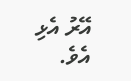އޭރު އެޅި އެވެ.